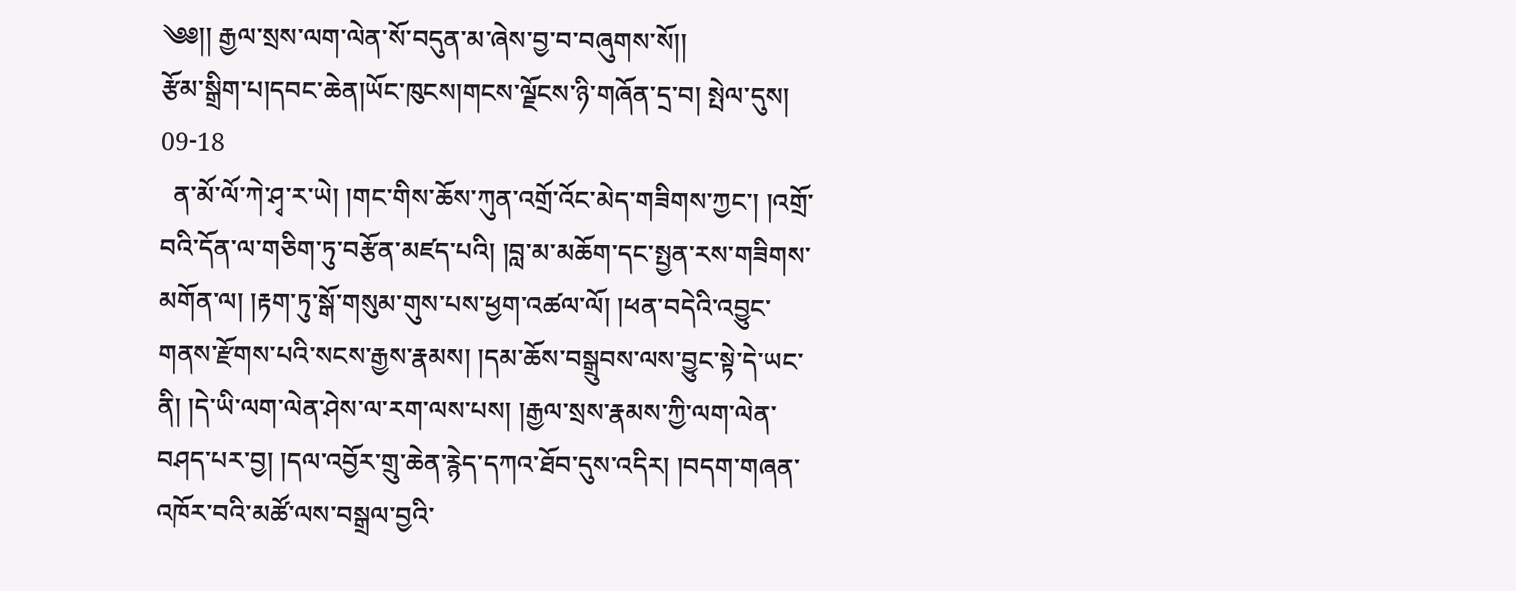༄༅།། རྒྱལ་སྲས་ལག་ལེན་སོ་བདུན་མ་ཞེས་བྱ་བ་བཞུགས་སོ།།
རྩོམ་སྒྲིག་པ།དབང་ཆེན།ཡོང་ཁུངས།གངས་ལྗོངས་ཉི་གཞོན་དྲ་བ། སྤེལ་དུས། 09-18
  ན་མོ་ལོ་ཀེ་ཤྭ་ར་ཡེ། །གང་གིས་ཆོས་ཀུན་འགྲོ་འོང་མེད་གཟིགས་ཀྱང་། །འགྲོ་བའི་དོན་ལ་གཅིག་ཏུ་བརྩོན་མཛད་པའི། །བླ་མ་མཆོག་དང་སྤྱན་རས་གཟིགས་མགོན་ལ། །རྟག་ཏུ་སྒོ་གསུམ་གུས་པས་ཕྱག་འཚལ་ལོ། །ཕན་བདེའི་འབྱུང་གནས་རྫོགས་པའི་སངས་རྒྱས་རྣམས། །དམ་ཆོས་བསྒྲུབས་ལས་བྱུང་སྟེ་དེ་ཡང་ནི། །དེ་ཡི་ལག་ལེན་ཤེས་ལ་རག་ལས་པས། །རྒྱལ་སྲས་རྣམས་ཀྱི་ལག་ལེན་བཤད་པར་བྱ། །དལ་འབྱོར་གྲུ་ཆེན་རྙེད་དཀའ་ཐོབ་དུས་འདིར། །བདག་གཞན་འཁོར་བའི་མཚོ་ལས་བསྒྲལ་བྱའི་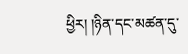ཕྱིར། །ཉིན་དང་མཚན་དུ་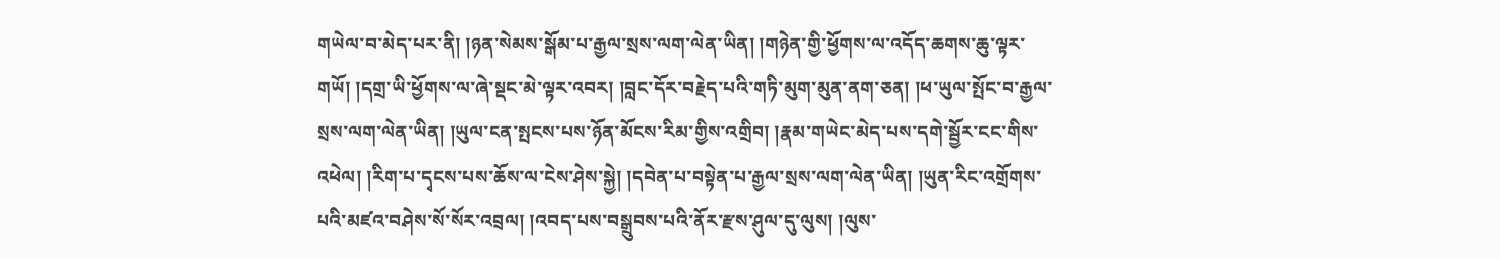གཡེལ་བ་མེད་པར་ནི། །ཉན་སེམས་སྒོམ་པ་རྒྱལ་སྲས་ལག་ལེན་ཡིན། །གཉེན་གྱི་ཕྱོགས་ལ་འདོད་ཆགས་ཆུ་ལྟར་གཡོ། །དགྲ་ཡི་ཕྱོགས་ལ་ཞེ་སྡང་མེ་ལྟར་འབར། །བླང་དོར་བརྗེད་པའི་གཏི་མུག་མུན་ནག་ཅན། །ཕ་ཡུལ་སྤོང་བ་རྒྱལ་སྲས་ལག་ལེན་ཡིན། །ཡུལ་ངན་སྤངས་པས་ཉོན་མོངས་རིམ་གྱིས་འགྲིབ། །རྣམ་གཡེང་མེད་པས་དགེ་སྦྱོར་ངང་གིས་འཕེལ། །རིག་པ་དྭངས་པས་ཆོས་ལ་ངེས་ཤེས་སྐྱེ། །དབེན་པ་བསྟེན་པ་རྒྱལ་སྲས་ལག་ལེན་ཡིན། །ཡུན་རིང་འགྲོགས་པའི་མཛའ་བཤེས་སོ་སོར་འབྲལ། །འབད་པས་བསྒྲུབས་པའི་ནོར་རྫས་ཤུལ་དུ་ལུས། །ལུས་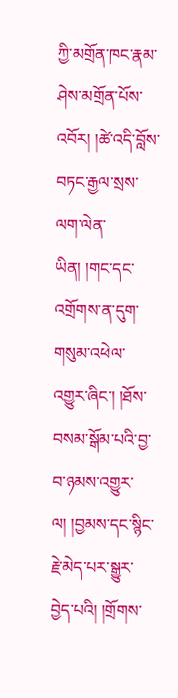ཀྱི་མགྲོན་ཁང་རྣམ་ཤེས་མགྲོན་པོས་འབོར། །ཚེ་འདི་བློས་བཏང་རྒྱལ་སྲས་ལག་ལེན་ཡིན། །གང་དང་འགྲོགས་ན་དུག་གསུམ་འཕེལ་འགྱུར་ཞིང་། །ཐོས་བསམ་སྒོམ་པའི་བྱ་བ་ཉམས་འགྱུར་ལ། །བྱམས་དང་སྙིང་རྗེ་མེད་པར་སྒྱུར་བྱེད་པའི། །གྲོགས་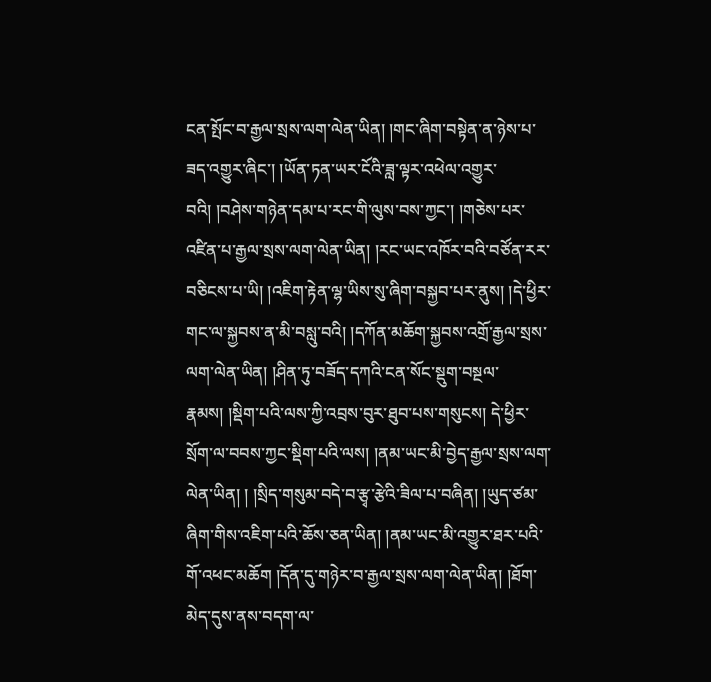ངན་སྤོང་བ་རྒྱལ་སྲས་ལག་ལེན་ཡིན། །གང་ཞིག་བསྟེན་ན་ཉེས་པ་ཟད་འགྱུར་ཞིང་། །ཡོན་ཏན་ཡར་ངོའི་ཟླ་ལྟར་འཕེལ་འགྱུར་བའི། །བཤེས་གཉེན་དམ་པ་རང་གི་ལུས་བས་ཀྱང་། །གཅེས་པར་འཛིན་པ་རྒྱལ་སྲས་ལག་ལེན་ཡིན། །རང་ཡང་འཁོར་བའི་བཙོན་རར་བཅིངས་པ་ཡི། །འཇིག་རྟེན་ལྷ་ཡིས་སུ་ཞིག་བསྐྱབ་པར་ནུས། །དེ་ཕྱིར་གང་ལ་སྐྱབས་ན་མི་བསླུ་བའི། །དཀོན་མཆོག་སྐྱབས་འགྲོ་རྒྱལ་སྲས་ལག་ལེན་ཡིན། །ཤིན་ཏུ་བཟོད་དཀའི་ངན་སོང་སྡུག་བསྔལ་རྣམས། །སྡིག་པའི་ལས་ཀྱི་འབྲས་བུར་ཐུབ་པས་གསུངས། དེ་ཕྱིར་སྲོག་ལ་བབས་ཀྱང་སྡིག་པའི་ལས། །ནམ་ཡང་མི་བྱེད་རྒྱལ་སྲས་ལག་ལེན་ཡིན། ། །སྲིད་གསུམ་བདེ་བ་རྩྭ་རྩེའི་ཟིལ་པ་བཞིན། །ཡུད་ཙམ་ཞིག་གིས་འཇིག་པའི་ཆོས་ཅན་ཡིན། །ནམ་ཡང་མི་འགྱུར་ཐར་པའི་གོ་འཕང་མཆོག །དོན་དུ་གཉེར་བ་རྒྱལ་སྲས་ལག་ལེན་ཡིན། །ཐོག་མེད་དུས་ནས་བདག་ལ་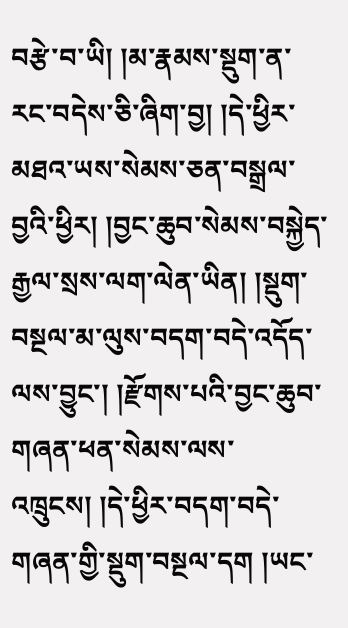བརྩེ་བ་ཡི། །མ་རྣམས་སྡུག་ན་རང་བདེས་ཅི་ཞིག་བྱ། །དེ་ཕྱིར་མཐའ་ཡས་སེམས་ཅན་བསྒྲལ་བྱའི་ཕྱིར། །བྱང་ཆུབ་སེམས་བསྐྱེད་རྒྱལ་སྲས་ལག་ལེན་ཡིན། །སྡུག་བསྔལ་མ་ལུས་བདག་བདེ་འདོད་ལས་བྱུང་། །རྫོགས་པའི་བྱང་ཆུབ་གཞན་ཕན་སེམས་ལས་འཁྲུངས། །དེ་ཕྱིར་བདག་བདེ་གཞན་གྱི་སྡུག་བསྔལ་དག །ཡང་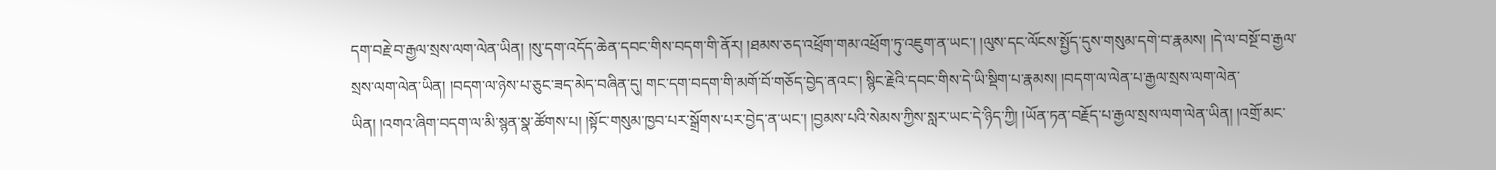དག་བརྗེ་བ་རྒྱལ་སྲས་ལག་ལེན་ཡིན། །སུ་དག་འདོད་ཆེན་དབང་གིས་བདག་གི་ནོར། །ཐམས་ཅད་འཕྲོག་གམ་འཕྲོག་ཏུ་འཇུག་ན་ཡང་། །ལུས་དང་ལོངས་སྤྱོད་དུས་གསུམ་དགེ་བ་རྣམས། །དེ་ལ་བསྔོ་བ་རྒྱལ་སྲས་ལག་ལེན་ཡིན། །བདག་ལ་ཉེས་པ་ཅུང་ཟད་མེད་བཞིན་དུ། གང་དག་བདག་གི་མགོ་བོ་གཅོད་བྱེད་ནའང་། སྙིང་རྗེའི་དབང་གིས་དེ་ཡི་སྡིག་པ་རྣམས། །བདག་ལ་ལེན་པ་རྒྱལ་སྲས་ལག་ལེན་ཡིན། །འགའ་ཞིག་བདག་ལ་མི་སྙན་སྣ་ཚོགས་པ། །སྟོང་གསུམ་ཁྱབ་པར་སྒྲོགས་པར་བྱེད་ན་ཡང་། །བྱམས་པའི་སེམས་ཀྱིས་སླར་ཡང་དེ་ཉིད་ཀྱི། །ཡོན་ཏན་བརྗོད་པ་རྒྱལ་སྲས་ལག་ལེན་ཡིན། །འགྲོ་མང་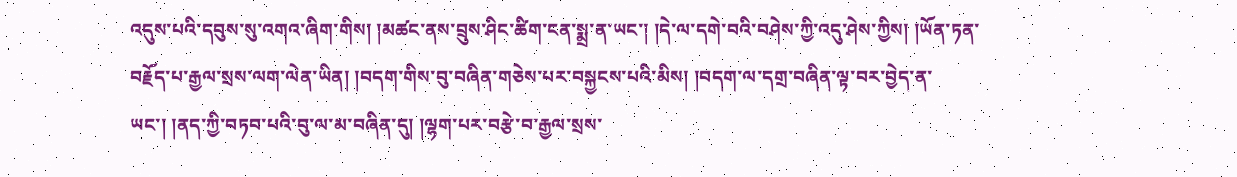འདུས་པའི་དབུས་སུ་འགའ་ཞིག་གིས། །མཚང་ནས་བྲུས་ཤིང་ཚིག་ངན་སྨྲ་ན་ཡང་། །དེ་ལ་དགེ་བའི་བཤེས་ཀྱི་འདུ་ཤེས་ཀྱིས། །ཡོན་ཏན་བརྗོད་པ་རྒྱལ་སྲས་ལག་ལེན་ཡིན། །བདག་གིས་བུ་བཞིན་གཅེས་པར་བསྐྱངས་པའི་མིས། །བདག་ལ་དགྲ་བཞིན་ལྟ་བར་བྱེད་ན་ཡང་། །ནད་ཀྱི་བཏབ་པའི་བུ་ལ་མ་བཞིན་དུ། །ལྷག་པར་བརྩེ་བ་རྒྱལ་སྲས་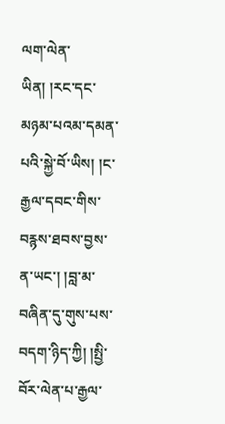ལག་ལེན་ཡིན། །རང་དང་མཉམ་པའམ་དམན་པའི་སྐྱེ་བོ་ཡིས། །ང་རྒྱལ་དབང་གིས་བརྙས་ཐབས་བྱས་ན་ཡང་། །བླ་མ་བཞིན་དུ་གུས་པས་བདག་ཉིད་ཀྱི། །སྤྱི་བོར་ལེན་པ་རྒྱལ་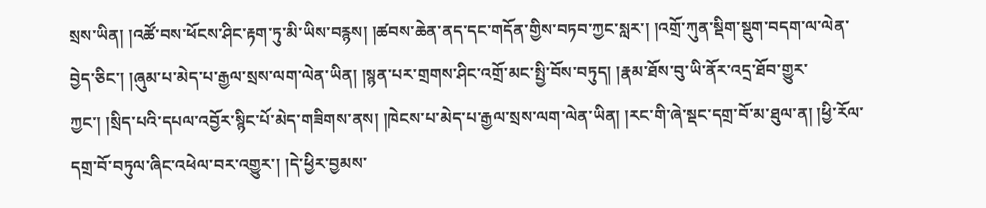སྲས་ཡིན། །འཚོ་བས་ཕོངས་ཤིང་རྟག་ཏུ་མི་ཡིས་བརྙས། །ཚབས་ཆེན་ནད་དང་གདོན་གྱིས་བཏབ་ཀྱང་སླར་། །འགྲོ་ཀུན་སྡིག་སྡུག་བདག་ལ་ལེན་བྱེད་ཅིང་། །ཞུམ་པ་མེད་པ་རྒྱལ་སྲས་ལག་ལེན་ཡིན། །སྙན་པར་གྲགས་ཤིང་འགྲོ་མང་སྤྱི་བོས་བཏུད། །རྣམ་ཐོས་བུ་ཡི་ནོར་འདྲ་ཐོབ་གྱུར་ཀྱང་། །སྲིད་པའི་དཔལ་འབྱོར་སྙིང་པོ་མེད་གཟིགས་ནས། །ཁེངས་པ་མེད་པ་རྒྱལ་སྲས་ལག་ལེན་ཡིན། །རང་གི་ཞེ་སྡང་དགྲ་བོ་མ་ཐུལ་ན། །ཕྱི་རོལ་དགྲ་བོ་བཏུལ་ཞིང་འཕེལ་བར་འགྱུར་། །དེ་ཕྱིར་བྱམས་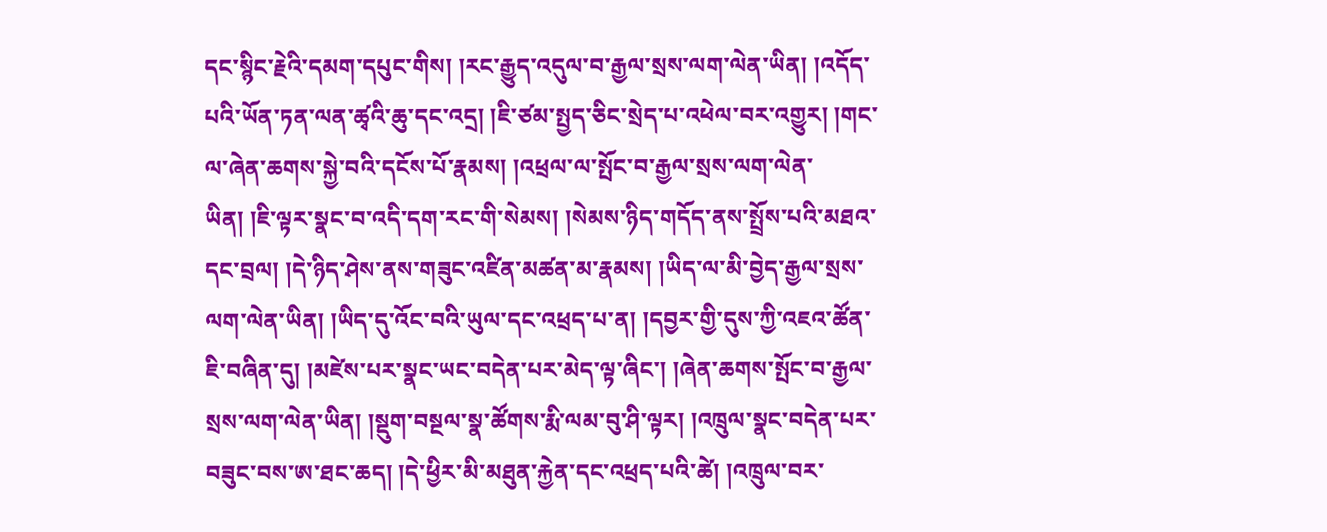དང་སྙིང་རྗེའི་དམག་དཔུང་གིས། །རང་རྒྱུད་འདུལ་བ་རྒྱལ་སྲས་ལག་ལེན་ཡིན། །འདོད་པའི་ཡོན་ཏན་ལན་ཚྭའི་ཆུ་དང་འདྲ། །ཇི་ཙམ་སྤྱད་ཅིང་སྲེད་པ་འཕེལ་བར་འགྱུར། །གང་ལ་ཞེན་ཆགས་སྐྱེ་བའི་དངོས་པོ་རྣམས། །འཕྲལ་ལ་སྤོང་བ་རྒྱལ་སྲས་ལག་ལེན་ཡིན། །ཇི་ལྟར་སྣང་བ་འདི་དག་རང་གི་སེམས། །སེམས་ཉིད་གདོད་ནས་སྤྲོས་པའི་མཐའ་དང་བྲལ། །དེ་ཉིད་ཤེས་ནས་གཟུང་འཛིན་མཚན་མ་རྣམས། །ཡིད་ལ་མི་བྱེད་རྒྱལ་སྲས་ལག་ལེན་ཡིན། །ཡིད་དུ་འོང་བའི་ཡུལ་དང་འཕྲད་པ་ན། །དབྱར་གྱི་དུས་ཀྱི་འཇའ་ཚོན་ཇི་བཞིན་དུ། །མཛེས་པར་སྣང་ཡང་བདེན་པར་མེད་ལྟ་ཞིང་། །ཞེན་ཆགས་སྤོང་བ་རྒྱལ་སྲས་ལག་ལེན་ཡིན། །སྡུག་བསྔལ་སྣ་ཚོགས་རྨི་ལམ་བུ་ཤི་ལྟར། །འཁྲུལ་སྣང་བདེན་པར་བཟུང་བས་ཨ་ཐང་ཆད། །དེ་ཕྱིར་མི་མཐུན་རྐྱེན་དང་འཕྲད་པའི་ཚེ། །འཁྲུལ་བར་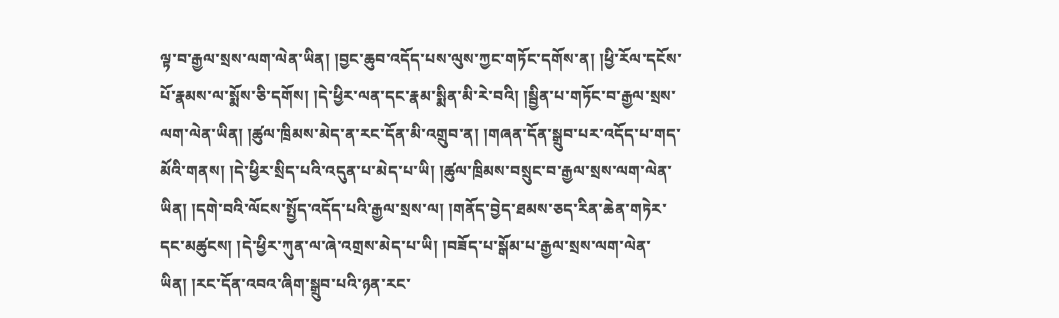ལྟ་བ་རྒྱལ་སྲས་ལག་ལེན་ཡིན། །བྱང་ཆུབ་འདོད་པས་ལུས་ཀྱང་གཏོང་དགོས་ན། །ཕྱི་རོལ་དངོས་པོ་རྣམས་ལ་སྨོས་ཅི་དགོས། །དེ་ཕྱིར་ལན་དང་རྣམ་སྨིན་མི་རེ་བའི། །སྦྱིན་པ་གཏོང་བ་རྒྱལ་སྲས་ལག་ལེན་ཡིན། །ཚུལ་ཁྲིམས་མེད་ན་རང་དོན་མི་འགྲུབ་ན། །གཞན་དོན་སྒྲུབ་པར་འདོད་པ་གད་མོའི་གནས། །དེ་ཕྱིར་སྲིད་པའི་འདུན་པ་མེད་པ་ཡི། །ཚུལ་ཁྲིམས་བསྲུང་བ་རྒྱལ་སྲས་ལག་ལེན་ཡིན། །དགེ་བའི་ལོངས་སྤྱོད་འདོད་པའི་རྒྱལ་སྲས་ལ། །གནོད་བྱེད་ཐམས་ཅད་རིན་ཆེན་གཏེར་དང་མཚུངས། །དེ་ཕྱིར་ཀུན་ལ་ཞེ་འགྲས་མེད་པ་ཡི། །བཟོད་པ་སྒོམ་པ་རྒྱལ་སྲས་ལག་ལེན་ཡིན། །རང་དོན་འབའ་ཞིག་སྒྲུབ་པའི་ཉན་རང་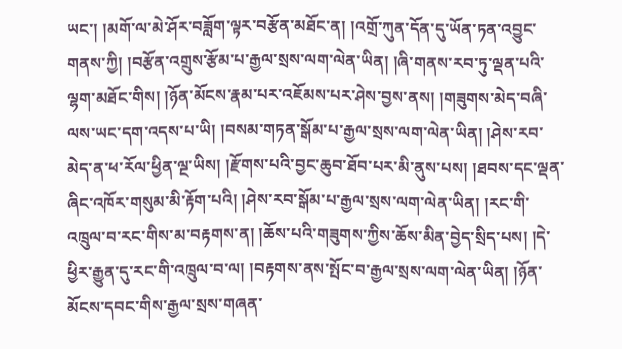ཡང་། །མགོ་ལ་མེ་ཤོར་བཟློག་ལྟར་བརྩོན་མཐོང་ན། །འགྲོ་ཀུན་དོན་དུ་ཡོན་ཏན་འབྱུང་གནས་ཀྱི། །བརྩོན་འགྲུས་རྩོམ་པ་རྒྱལ་སྲས་ལག་ལེན་ཡིན། །ཞི་གནས་རབ་ཏུ་ལྡན་པའི་ལྷག་མཐོང་གིས། །ཉོན་མོངས་རྣམ་པར་འཇོམས་པར་ཤེས་བྱས་ནས། །གཟུགས་མེད་བཞི་ལས་ཡང་དག་འདས་པ་ཡི། །བསམ་གཏན་སྒོམ་པ་རྒྱལ་སྲས་ལག་ལེན་ཡིན། །ཤེས་རབ་མེད་ན་ཕ་རོལ་ཕྱིན་ལྔ་ཡིས། །རྫོགས་པའི་བྱང་ཆུབ་ཐོབ་པར་མི་ནུས་པས། །ཐབས་དང་ལྡན་ཞིང་འཁོར་གསུམ་མི་རྟོག་པའི། །ཤེས་རབ་སྒོམ་པ་རྒྱལ་སྲས་ལག་ལེན་ཡིན། །རང་གི་འཁྲུལ་བ་རང་གིས་མ་བརྟགས་ན། །ཆོས་པའི་གཟུགས་ཀྱིས་ཆོས་མིན་བྱེད་སྲིད་པས། །དེ་ཕྱིར་རྒྱུན་དུ་རང་གི་འཁྲུལ་བ་ལ། །བརྟགས་ནས་སྤོང་བ་རྒྱལ་སྲས་ལག་ལེན་ཡིན། །ཉོན་མོངས་དབང་གིས་རྒྱལ་སྲས་གཞན་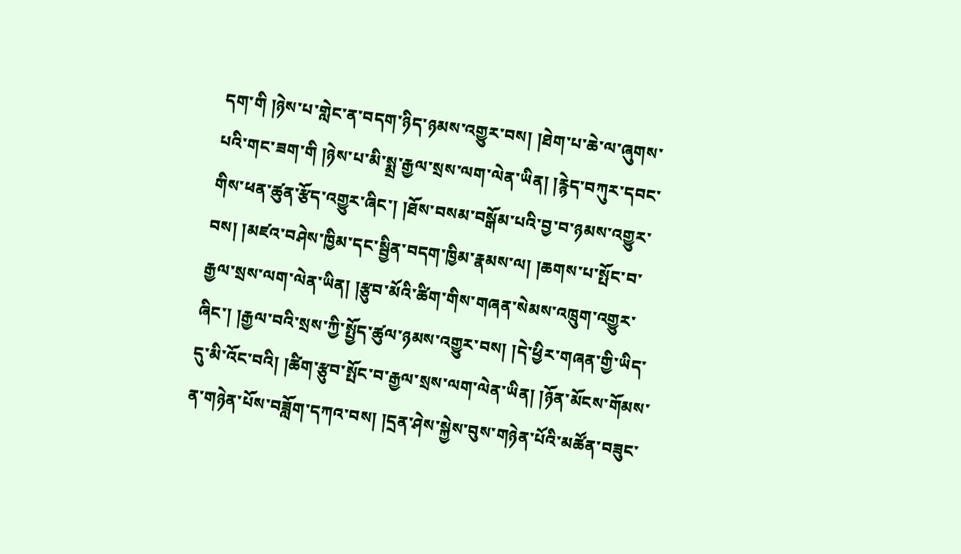དག་གི །ཉེས་པ་གླེང་ན་བདག་ཉིད་ཉམས་འགྱུར་བས། །ཐེག་པ་ཆེ་ལ་ཞུགས་པའི་གང་ཟག་གི །ཉེས་པ་མི་སྨྲ་རྒྱལ་སྲས་ལག་ལེན་ཡིན། །རྙེད་བཀུར་དབང་གིས་ཕན་ཚུན་རྩོད་འགྱུར་ཞིང་། །ཐོས་བསམ་བསྒོམ་པའི་བྱ་བ་ཉམས་འགྱུར་བས། །མཛའ་བཤེས་ཁྱིམ་དང་སྦྱིན་བདག་ཁྱིམ་རྣམས་ལ། །ཆགས་པ་སྤོང་བ་རྒྱལ་སྲས་ལག་ལེན་ཡིན། །རྩུབ་མོའི་ཚིག་གིས་གཞན་སེམས་འཁྲུག་འགྱུར་ཞིང་། །རྒྱལ་བའི་སྲས་ཀྱི་སྤྱོད་ཚུལ་ཉམས་འགྱུར་བས། །དེ་ཕྱིར་གཞན་གྱི་ཡིད་དུ་མི་འོང་བའི། །ཚིག་རྩུབ་སྤོང་བ་རྒྱལ་སྲས་ལག་ལེན་ཡིན། །ཉོན་མོངས་གོམས་ན་གཉེན་པོས་བཟློག་དཀའ་བས། །དྲན་ཤེས་སྐྱེས་བུས་གཉེན་པོའི་མཚོན་བཟུང་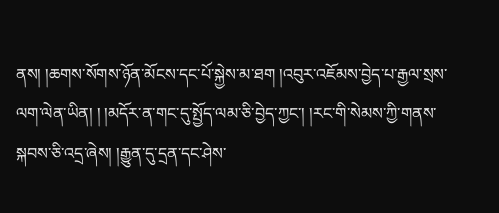ནས། །ཆགས་སོགས་ཉོན་མོངས་དང་པོ་སྐྱེས་མ་ཐག །འབུར་འཇོམས་བྱེད་པ་རྒྱལ་སྲས་ལག་ལེན་ཡིན། ། །མདོར་ན་གང་དུ་སྤྱོད་ལམ་ཅི་བྱེད་ཀྱང་། །རང་གི་སེམས་ཀྱི་གནས་སྐབས་ཅི་འདྲ་ཞེས། །རྒྱུན་དུ་དྲན་དང་ཤེས་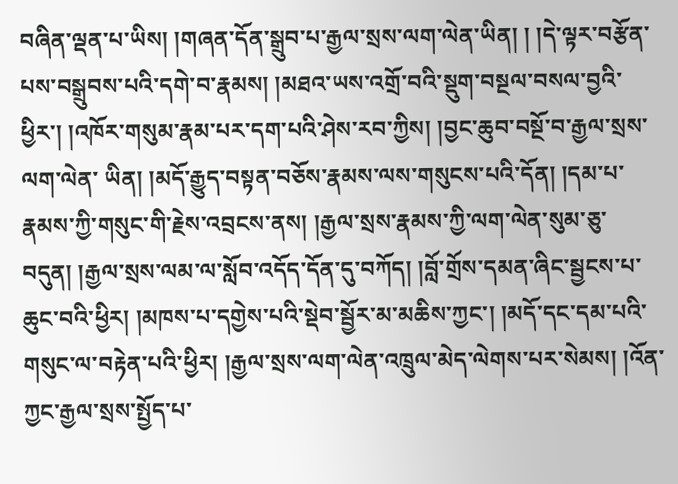བཞིན་ལྡན་པ་ཡིས། །གཞན་དོན་སྒྲུབ་པ་རྒྱལ་སྲས་ལག་ལེན་ཡིན། ། །དེ་ལྟར་བརྩོན་པས་བསྒྲུབས་པའི་དགེ་བ་རྣམས། །མཐའ་ཡས་འགྲོ་བའི་སྡུག་བསྔལ་བསལ་བྱའི་ཕྱིར་། །འཁོར་གསུམ་རྣམ་པར་དག་པའི་ཤེས་རབ་ཀྱིས། །བྱང་ཆུབ་བསྔོ་བ་རྒྱལ་སྲས་ལག་ལེན་ ཡིན། །མདོ་རྒྱུད་བསྟན་བཅོས་རྣམས་ལས་གསུངས་པའི་དོན། །དམ་པ་རྣམས་ཀྱི་གསུང་གི་རྗེས་འབྲངས་ནས། །རྒྱལ་སྲས་རྣམས་ཀྱི་ལག་ལེན་སུམ་ཅུ་བདུན། །རྒྱལ་སྲས་ལམ་ལ་སློབ་འདོད་དོན་དུ་བཀོད། །བློ་གྲོས་དམན་ཞིང་སྦྱངས་པ་ཆུང་བའི་ཕྱིར། །མཁས་པ་དགྱེས་པའི་སྡེབ་སྦྱོར་མ་མཆིས་ཀྱང་། །མདོ་དང་དམ་པའི་གསུང་ལ་བརྟེན་པའི་ཕྱིར། །རྒྱལ་སྲས་ལག་ལེན་འཁྲུལ་མེད་ལེགས་པར་སེམས། །འོན་ཀྱང་རྒྱལ་སྲས་སྤྱོད་པ་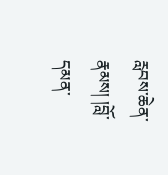རླབས་ཆེན་རྣམས། །བློ་དམན་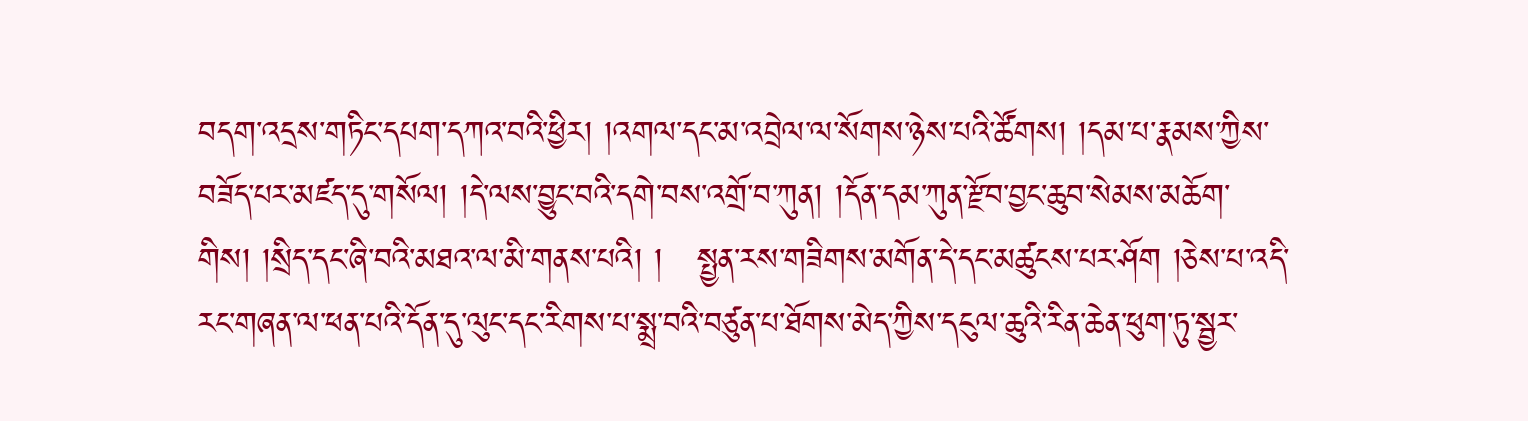བདག་འདྲས་གཏིང་དཔག་དཀའ་བའི་ཕྱིར། །འགལ་དང་མ་འབྲེལ་ལ་སོགས་ཉེས་པའི་ཚོགས། །དམ་པ་རྣམས་ཀྱིས་བཟོད་པར་མཛད་དུ་གསོལ། །དེ་ལས་བྱུང་བའི་དགེ་བས་འགྲོ་བ་ཀུན། །དོན་དམ་ཀུན་རྫོབ་བྱང་ཆུབ་སེམས་མཆོག་གིས། །སྲིད་དང་ཞི་བའི་མཐའ་ལ་མི་གནས་པའི། །   སྤྱན་རས་གཟིགས་མགོན་དེ་དང་མཚུངས་པར་ཤོག །ཅེས་པ་འདི་རང་གཞན་ལ་ཕན་པའི་དོན་དུ་ལུང་དང་རིགས་པ་སྨྲ་བའི་བཙུན་པ་ཐོགས་མེད་ཀྱིས་དངུལ་ཆུའི་རིན་ཆེན་ཕུག་ཏུ་སྦྱར་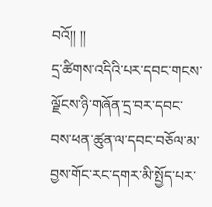བའོ།། །།
དྲ་ཚིགས་འདིའི་པར་དབང་གངས་ལྗོངས་ཉི་གཞོན་དྲ་བར་དབང་བས་ཕན་ཚུན་ལ་དབང་བཅོལ་མ་བྱས་གོང་རང་དགར་མི་སྤྱོད་པར་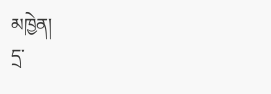མཁྱེན།
དྲ་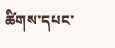ཚིགས་དཔང་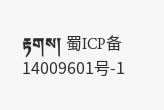རྟགས། 蜀ICP备14009601号-1